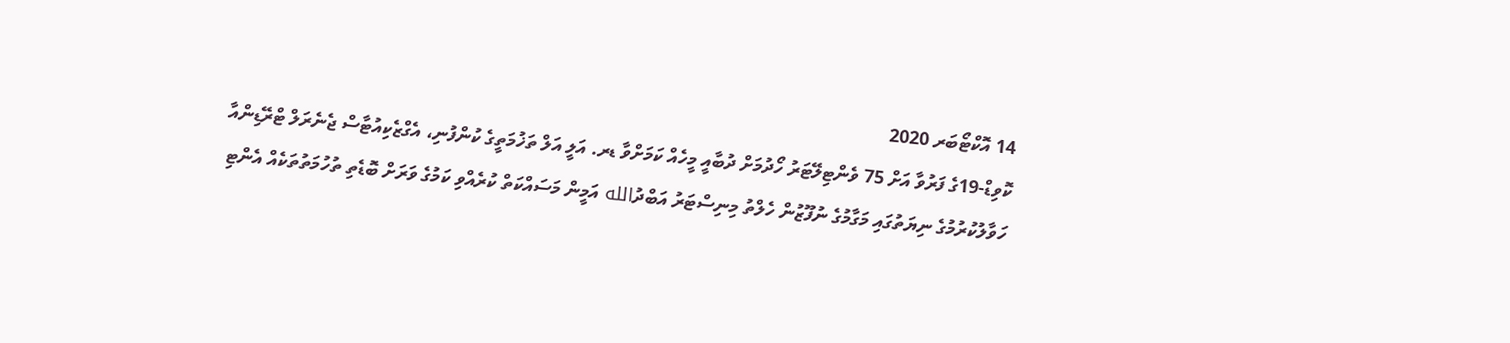14 އޮކްޓޯބަރ 2020
ކޮވިޑް-19ގެ ފަރުވާ އަށް 75 ވެންޓިލޭޓަރު ހޯދުމަށް ދުބާއީ މީހެއް ކަމަށްވާ ޑރ. އަލީ އަލް ތަޚުމަތީގެ ކުންފުނި، އެގްޒެކިއުޓާސް ޖެނެރަލް ޓްރޭޑިންއާ ހަވާލުކުރުމުގެ ނިޔަތުގައި މަގާމުގެ ނުފޫޒުން ހެލްތު މިނިސްޓަރު އަބްދުالله އަމީން މަސައްކަތް ކުރެއްވި ކަމުގެ ވަރަށް ބޮޑެތި ތުހުމަތުތަކެއް އެންޓި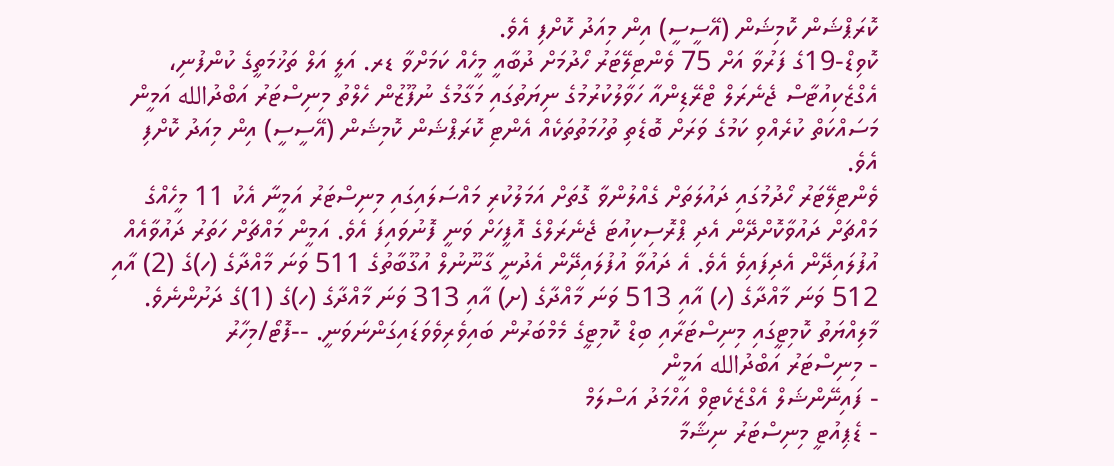ކޮރަޕްޝަން ކޮމިޝަން (އޭސީސީ) އިން މިއަދު ކޮށްފި އެވެ.
ކޮވިޑް-19ގެ ފަރުވާ އަށް 75 ވެންޓިލޭޓަރު ހޯދުމަށް ދުބާއީ މީހެއް ކަމަށްވާ ޑރ. އަލީ އަލް ތަޚުމަތީގެ ކުންފުނި، އެގްޒެކިއުޓާސް ޖެނެރަލް ޓްރޭޑިންއާ ހަވާލުކުރުމުގެ ނިޔަތުގައި މަގާމުގެ ނުފޫޒުން ހެލްތު މިނިސްޓަރު އަބްދުالله އަމީން މަސައްކަތް ކުރެއްވި ކަމުގެ ވަރަށް ބޮޑެތި ތުހުމަތުތަކެއް އެންޓި ކޮރަޕްޝަން ކޮމިޝަން (އޭސީސީ) އިން މިއަދު ކޮށްފި އެވެ.
ވެންޓިލޭޓަރު ހޯދުމުގައި ދައުލަތަށް ގެއްލުންވާ ގޮތަށް އަމަލުކުރި މައްސަލައިގައި މިނިސްޓަރު އަމީނާ އެކު 11 މީހެއްގެ މައްޗަށް ދައުވާކޮށްދޭން އެދި ޕްރޮސިކިއުޓަ ޖެނެރަލްގެ އޮފީހަށް ވަނީ ފޮނުވައިފަ އެވެ. އަމީން މައްޗަށް ހަތަރު ދައުވާއެއް އުފުލައިދޭން އެދިފައިވެ އެވެ. އެ ދައުވާ އުފުލައިދޭން އެދުނީ ގާނޫނުލް އުގޫބާތުގެ 511 ވަނަ މާއްދާގެ (ހ)ގެ (2) އާއި 512 ވަނަ މާއްދާގެ (ހ) އާއި 513 ވަނަ މާއްދާގެ (ށ) އާއި 313 ވަނަ މާއްދާގެ (ހ)ގެ (1)ގެ ދަށުންނެވެ.
މާލިއްޔަތު ކޮމިޓީގައި މިނިސްޓަރާއި ބިޑް ކޮމިޓީގެ މެމްބަރުން ބައިވެރިވެވަޑައިގަންނަވަނީ. --ފޮޓޯ/މިހާރު
- މިނިސްޓަރު އަބްދުالله އަމީން
- ފައިނޭންޝަލް އެގްޒެކެޓިވް އަހްމަދު އަސްލަމް
- ޑެޕިއުޓީ މިނިސްޓަރު ނިޝާމާ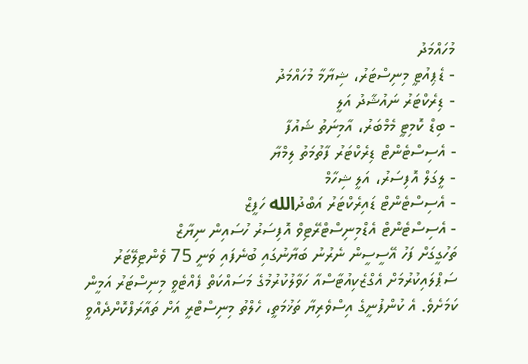މުހައްމަދު
- ޑެޕިއުޓީ މިނިސްޓަރު، ޝިޔާމާ މުހައްމަދު
- ޑިރެކްޓަރު ނައުޝާދު އަލީ
- ބިޑް ކޮމިޓީ މެމްބަރު، އާމިނަތު ޝައުފާ
- އެސިސްޓެންޓް ޑިރެކްޓަރު ފާތުމަތު ލިމްޔާ
- ލީގަލް އޮފިސަރު، އަލީ ޝިހާމް
- އެސިސްޓެންޓް ޑައިރެކްޓަރު އަބްދުالله ހަފީޒް
- އެސިސްޓެންޓް އެޑްމިނިސްޓްރޭޓިވް އޮފިސަރު ހުސައިން ނިޔާޒް
ތަހުގީގަށް ފަހު އޭސީސީން ނެރުނު ބަޔާނުގައި ބުނެފައި ވަނީ 75 ވެންޓިލޭޓަރު ސަޕްލައިކުރުމަށް އެގްޒެކިއުޓާސްއާ ހަވާލުކުރުމުގެ މަސައްކަތް ފެއްޓެވީ މިނިސްޓަރު އަމީން ކަމަށެވެ. އެ ކުންފުނީގެ އިސްވެރިޔާ ތަޚުމަތީ، ހެލްތު މިނިސްޓްރީ އަށް ތައާރަފްކޮށްދެއްވީ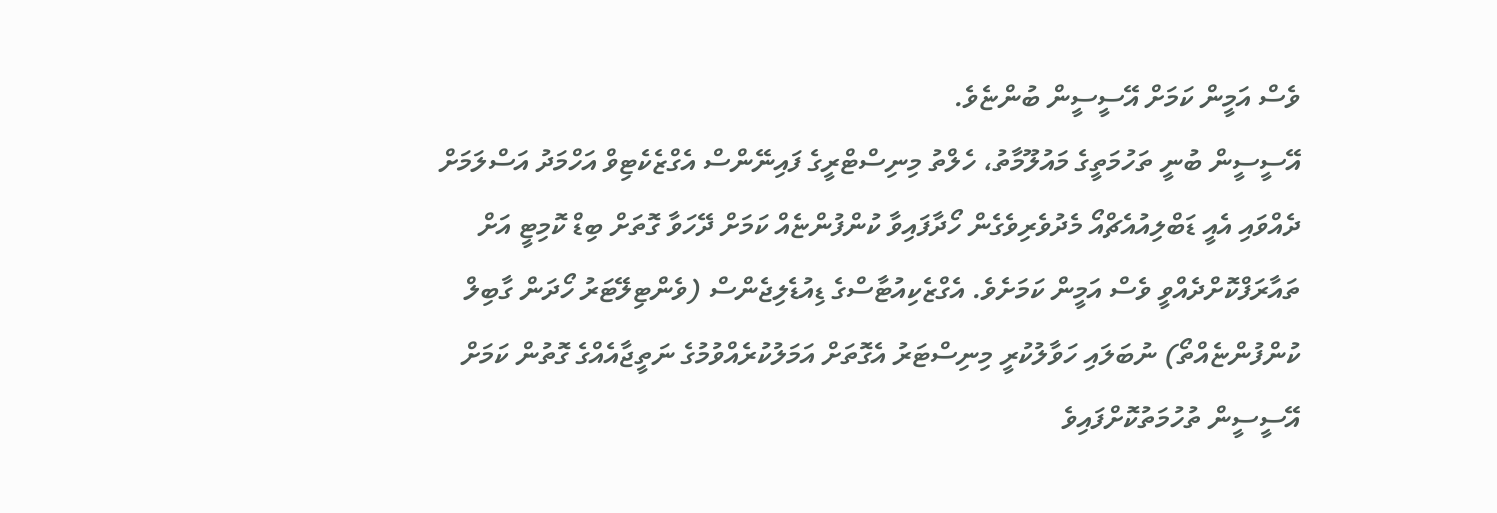ވެސް އަމީން ކަމަށް އޭސީސީން ބުންޏެވެ.
އޭސީސީން ބުނީ ތަހުމަތީގެ މައުލޫމާތު، ހެލްތު މިނިސްޓްރީގެ ފައިނޭންސް އެގްޒެކެޓިވް އަހްމަދު އަސްލަމަށް ދެއްވައި އެއީ ޑަބްލިއުއެޗްއޯ މެދުވެރިވެގެން ހޯދާފައިވާ ކުންފުންޏެއް ކަމަށް ދޭހަވާ ގޮތަށް ބިޑް ކޮމިޓީ އަށް ތައާރަފްކޮށްދެއްވީ ވެސް އަމީން ކަމަށެވެ. އެގްޒެކިއުޓާސްގެ ޑިއުޑެލިޖެންސް (ވެންޓިލޭޓަރު ހޯދަން ގާބިލް ކުންފުންޏެއްތޯ) ނުބަލައި ހަވާލުކުރީ މިނިސްޓަރު އެގޮތަށް އަމަލުކުރެއްވުމުގެ ނަތީޖާއެއްގެ ގޮތުން ކަމަށް އޭސީސީން ތުހުމަތުކޮށްފައިވެ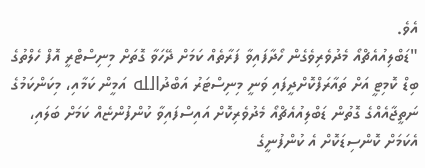އެވެ.
"ޑަބްލިއުއެޗްއޯ މެދުވެރިވެގެން ހޯދާފައިވާ ފަރާތެއް ކަމަށް ދޭހަވާ ގޮތަށް މިނިސްޓްރީ އޮފް ހެލްތުގެ ބިޑް ކޮމިޓީ އަށް ތައާރަފްކޮށްދީފައި ވަނީ މިނިސްޓަރު އަބްދުالله އަމީން ކަމާއި، މިކަންކަމުގެ ނަތީޖާއެއްގެ ގޮތުން ޑަބްލިއުއެޗްއޯ މެދުވެރިކޮށް އައިސްފައިވާ ކުންފުންޏެއް ކަމަށް ބަލައި، އެކަމަށް ކޮންސިޑަކޮށް އެ ކުންފުނީގެ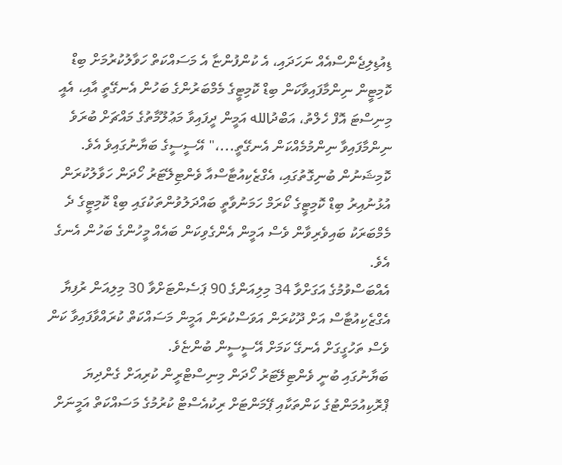ޑިއުޑިލިޖެންސްއެއް ނަހަދައި، އެ ކުންފުންޏާ އެ މަސައްކަތް ހަވާލުކުރުމަށް ބިޑް ކޮމިޓީން ނިންމާފައިވާކަން ބިޑް ކޮމިޓީގެ މެމްބަރުންގެ ބަހުން އެނގޭތީ އާއި، އެއީ މިނިސްޓަ އޮފް ހެލްތު، އަބްދުالله އަމީން ދީފައިވާ މަޢުލޫމާތުގެ މައްޗަށް ބުރަވެ ނިންމާފައިވާ ނިންމުމެއްކަން އެނގޭތީ...،" އޭސީސީގެ ބަޔާނުގައިވެ އެވެ.
ކޮމިޝަނުން ބުނިގޮތުގައި، އެގްޒެކިއުޓާސްއާ ވެންޓިލޭޓަރު ހޯދަން ހަވާލުކުރަން އުޅުނުއިރު ބިޑް ކޮމިޓީގެ ކޯރަމް ހަމަނުވާތީ ބައްދަލުވުންތަކުގައި ބިޑް ކޮމިޓީގެ ދެ މެމްބަރަކު ބައިވެރިވާން ވެސް އަމީން އެންގެވިކަން ބައެއް މީހުންގެ ބަހުން އެނގެ އެވެ.
އެއްބަސްވުމުގެ އަގަށްވާ 34 މިލިއަންގެ 90 ޕަސެންޓަށްވާ 30 މިލިއަން ރުފިޔާ އެގްޒެކިއުޓާސް އަށް ދޫކުރަން އަވަސްކުރަން އަމީން މަސައްކަތް ކުރައްވާފައިވާ ކަން ވެސް ތަހުގީގަށް އެނގޭ ކަމަށް އޭސީސީން ބުންޏެވެ.
ބަޔާނުގައި ބުނީ ވެންޓިލޭޓަރު ހޯދަން މިނިސްޓްރީން ކުރިއަށް ގެންދިޔަ ޕްރޮކިއުމަންޓުގެ ކަންތަކާއި ޕޭމަންޓަށް ރިކުއެސްޓް ކުރުމުގެ މަސައްކަތް އަމީނަށް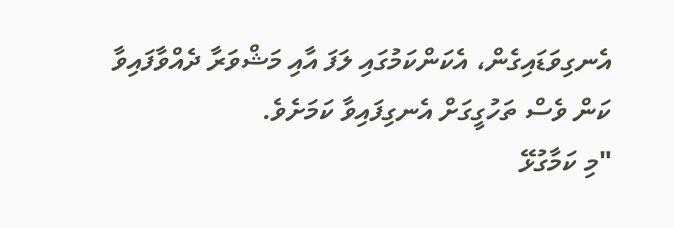އެނގިވަޑައިގެން، އެކަންކަމުގައި ލަފަ އާއި މަޝްވަރާ ދެއްވާފައިވާ ކަން ވެސް ތަހުގީގަށް އެނގިފައިވާ ކަމަށެވެ.
"މި ކަމާގުޅޭ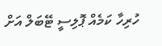ހުރިހާ ކަމެއް ޕޮލިސީ ޓޭބަލް އަށް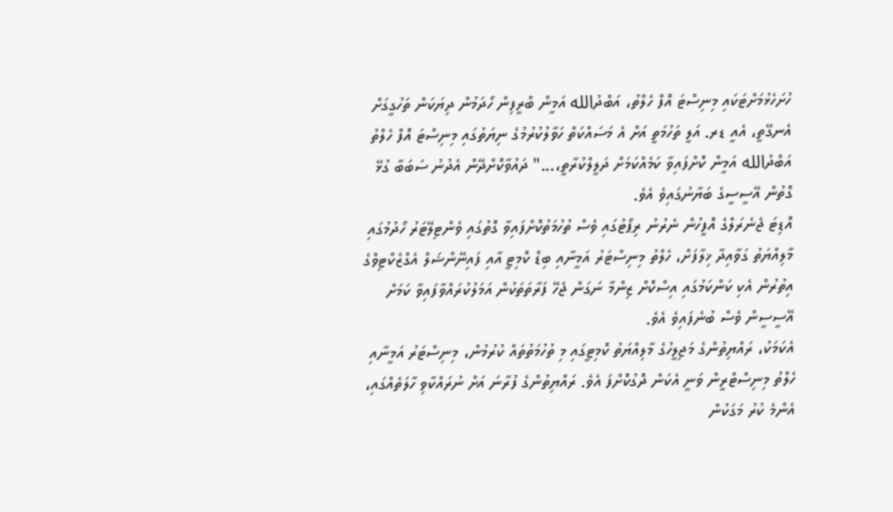ހުށަހެޅުމަށްޓަކައި މިނިސްޓަ އޮފް ހެލްތު، އަބްދުالله އަމީން ބްރީފިން ހޯދަމުން ދިޔަކަން ތަހުގީގަށް އެނގޭތީ، އެއީ ޑރ. އަލީ ތަހުމަތީ އަށް އެ މަސައްކަތް ހަވާލުކުރުމުގެ ނިޔަތުގައި މިނިސްޓަ އޮފް ހެލްތު އަބްދުالله އަމީން ކޮށްފައިވާ ކަމެއްކަމަށް ދަލީލްކުރާތީ،..." ދައުވާކޮށްދޭން އެދުނު ސަބަބާ ގުޅޭ ގޮތުން އޭސީސީގެ ބަޔާނުގައިވެ އެވެ.
އޮޑިޓަ ޖެނެރަލްގެ އޮފީހުން ނެރުނު ރިޕޯޓުގައި ވެސް ތުހުމަތުކޮށްފައިވާ ގޮތުގައި ވެންޓިލޭޓަރު ހޯދުމުގައި މާލިއްޔަތު ގަވާއިދާ ޚިލާފަށް، ހެލްތު މިނިސްޓަރު އަމީނާއި ބިޑް ކޮމިޓީ އާއި ފައިނޭންޝަލް އެގްޒެކްޓިވްގެ އިތުރުން އެކި ކަންކަމުގައި އިސްކޮށް ޒިންމާ ނަގަން ޖެހޭ ފަރާތަތަކުން އަމަލުކުރައްވާފައިވާ ކަމަށް އޭސީސީން ވެސް ބުނެފައިވެ އެވެ.
އެކަމަކު، ރައްޔިތުންގެ މަޖިލީހުގެ މާލިއްޔަތު ކޮމިޓީގައި މި ތުހުމަތުތައް ކުރުމުން، މިނިސްޓަރު އަމީނާއި ހެލްތު މިނިސްޓްރީން ވަނީ އެކަން ދޮގުކޮށްފަ އެވެ. ރައްޔިތުންގެ ފުރާނަ އަށް ނުރައްކާވި ހާލަތެއްގައި، އެންމެ ކުރު މަގަކުން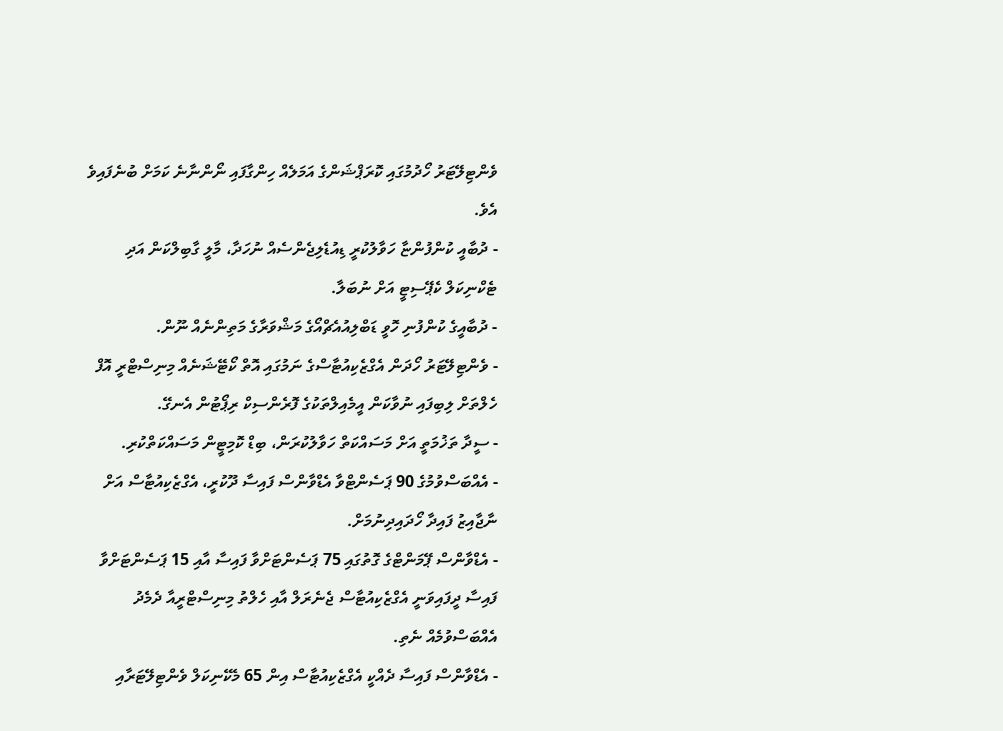ވެންޓިލޭޓަރު ހޯދުމުގައި ކޮރަޕްޝަންގެ އަމަލެއް ހިންގާފައި ނޯންނާނެ ކަމަށް ބުނެފައިވެ އެވެ.
- ދުބާއީ ކުންފުންޏާ ހަވާލުކުރީ ޑިއުޑެލިޖެންސެއް ނުހަދާ، މާލީ ގާބިލްކަން އަދި ޓެކްނިކަލް ކެޕޭސިޓީ އަށް ނުބަލާ.
- ދުބާއީގެ ކުންފުނި ހޮވީ ޑަބްލިއުއެޗްއޯގެ މަޝްވަރާގެ މަތިންނެއް ނޫން.
- ވެންޓިލޭޓަރު ހޯދަން އެގްޒެކިއުޓާސްގެ ނަމުގައި އޮތް ކޯޓޭޝަނެއް މިނިސްޓްރީ އޮފް ހެލްތަށް ލިބިފައި ނުވާކަން އީމެއިލްތަކުގެ ފޮރެންސިކް ރިޕޯޓުން އެނގޭ.
- ސީދާ ތަޚުމަތީ އަށް މަސައްކަތް ހަވާލުކުރަން، ބިޑް ކޮމިޓީން މަސައްކަތްކުރި.
- އެއްބަސްވުމުގެ 90 ޕަސެންޓްވާ އެޑްވާންސް ފައިސާ ދޫކުރީ، އެގްޒެކިއުޓާސް އަށް ނާޖާއިޒު ފައިދާ ހޯދައިދިނުމަށް.
- އެޑްވާންސް ޕޭމަންޓްގެ ގޮތުގައި 75 ޕަސެންޓަށްވާ ފައިސާ އާއި 15 ޕަސެންޓަށްވާ ފައިސާ ދީފައިވަނީ އެގްޒެކިއުޓާސް ޖެނެރަލް އާއި ހެލްތު މިނިސްޓްރީއާ ދެމެދު އެއްބަސްވުމެއް ނެތި.
- އެޑްވާންސް ފައިސާ ދެއްކީ އެގްޒެކިއުޓާސް އިން 65 މެކޭނިކަލް ވެންޓިލޭޓަރާއި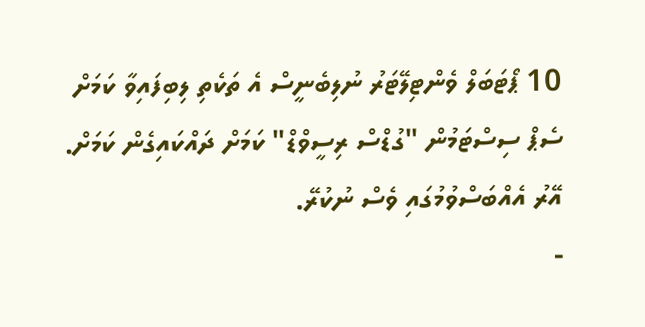10 ޕޯޓަބަލް ވެންޓިލޭޓަރު ނުލިބެނީސް އެ ތަކެތި ލިބިފައިވާ ކަމަށް ސެޕް ސިސްޓަމުން "ގުޑްސް ރިސީވްޑް" ކަމަށް ދައްކައިގެން ކަމަށް. އޭރު އެއްބަސްވުމުގައި ވެސް ނުކުރޭ.
-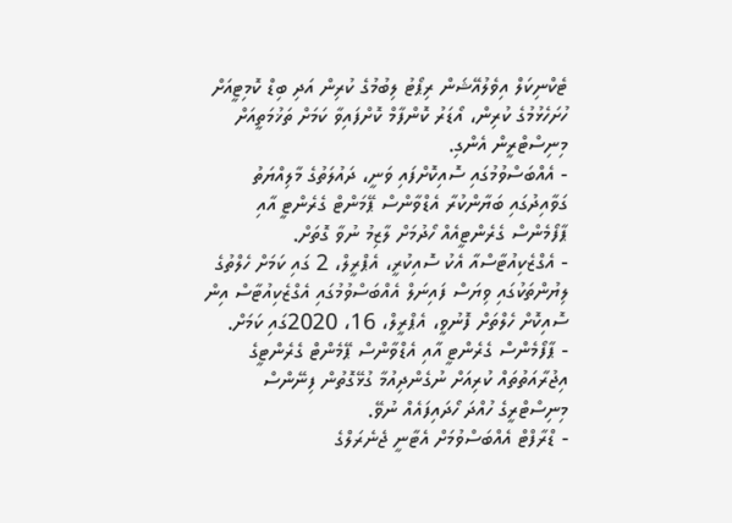ޓެކްނިކަލް އިވެލުއޭޝަން ރިޕޯޓު ލިބުމުގެ ކުރިން އަދި ބިޑް ކޮމިޓީއަށް ހުށަހެޅުމުގެ ކުރިން، އޯޑަރު ކޮންފާމް ކޮށްފައިވާ ކަމަށް ތަޚުމަތީއަށް މިނިސްޓްރީން އެންގި.
- އެއްބަސްވުމުގައި ސޮއިކޮށްފައި ވަނީ، ދައުލަތުގެ މާލިއްޔަތު ގަވާއިދުގައި ބަޔާންކުރާ އެޑްވާންސް ޕޭމަންޓް ގެރެންޓީ އާއި ޕާފޯމެންސް ގެރެންޓީއެއް ހޯދުމަށް ލާޒިމު ނުވާ ގޮތަށް.
- އެގްޒެކިއުޓާސްއާ އެކު ސޮއިކުރީ، އެޕްރީލް، 2 ގައި ކަމަށް ހެލްތުގެ ލިޔުންތަކުގައި ވިޔަސް ފައިނަލް އެއްބަސްވުމުގައި އެގްޒެކިއުޓާސް އިން ސޮއިކޮށް ހެލްތަށް ފޮނުވީ، އެޕްރީލް، 16، 2020ގައި ކަމަށް.
- ޕާފޯމެންސް ގެރެންޓީ އާއި އެޑްވާންސް ޕޭމެންޓް ގެރެންޓީގެ އިޖުރާއަތުތައް ކުރިއަށް ނުގެންދިއުމާ ގުޅޭގޮތުން ފިނޭންސް މިނިސްޓްރީގެ ހުއްދަ ހޯދައިފައެއް ނުވޭ.
- ޑްރާފްޓް އެއްބަސްވުމަށް އެޓާނީ ޖެނެރަލްގެ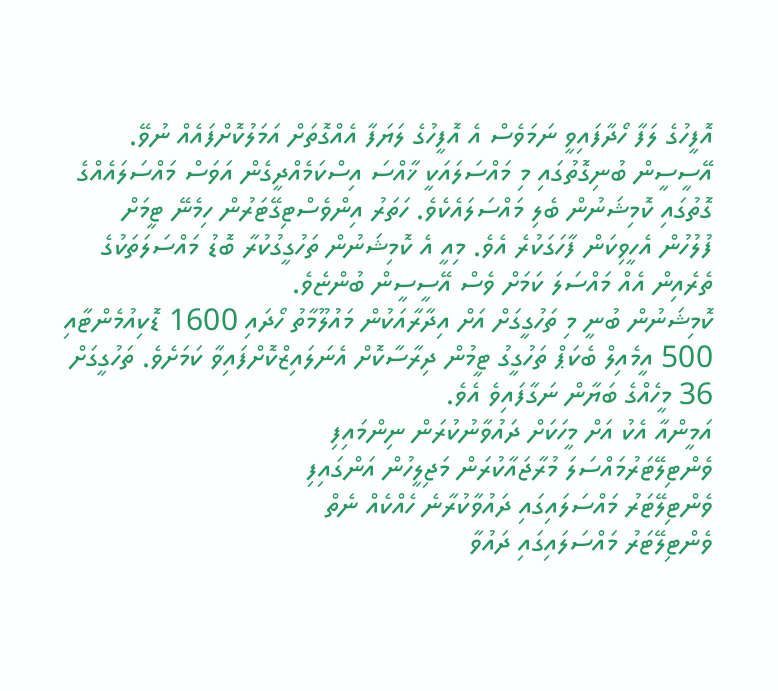އޮފީހުގެ ލަފާ ހޯދާފައިވީ ނަމަވެސް އެ އޮފީހުގެ ލަޔަފާ އެއްގޮތަށް އަމަލުކޮށްފައެއް ނުވޭ.
އޭސީސީން ބުނިގޮތުގައި މި މައްސަލައަކީ ޚާއްސަ އިސްކަމެއްދީގެން އަވަސް މައްސަލައެއްގެ ގޮތުގައި ކޮމިޝަނުން ބެލި މައްސަލައެކެވެ. ހަތަރު އިންވެސްޓިގޭޓަރުން ހިމެނޭ ޓީމަށް ފުލުހުން އެހީވިކަން ފާހަގަކުރެ އެވެ. މިއީ އެ ކޮމިޝަނުން ތަހުގީގުކުރާ ބޮޑު މައްސަލަތަކުގެ ތެރެއިން އެއް މައްސަލަ ކަމަށް ވެސް އޭސީސީން ބުންޏެވެ.
ކޮމިޝަނުން ބުނީ މި ތަހުގީގަށް އަށް އިދާރާއަކުން މައުލޫމާތު ހޯދައި 1600 ޑޮކިއުމެންޓާއި 500 އީމެއިލް ބެކަޕް ތަހުގީގު ޓީމުން ދިރާސާކޮށް އެނަލައިޒްކޮށްފައިވާ ކަމަށެވެ. ތަހުގީގަށް 36 މީހެއްގެ ބަޔާން ނަގާފައިވެ އެވެ.
އަމީންއާ އެކު އަށް މީހަކަށް ދައުވާނުކުރަން ނިންމައިފި
ވެންޓިލޭޓަރުމައްސަލަ މުރާޖައާކުރަން މަޖިލީހުން އަންގައިފި
ވެންޓިލޭޓަރު މައްސަލައިގައި ދައުވާކުރާނެ ހެއްކެއް ނެތް
ވެންޓިލޭޓަރު މައްސަލައިގައި ދައުވާ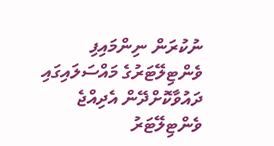ނުކުރަން ނިންމައިފި
ވެންޓިލޭޓަރުގެ މައްސަލައިގައި ދައުވާކޮށްދޭން އެދިއްޖެ
ވެންޓިލޭޓަރު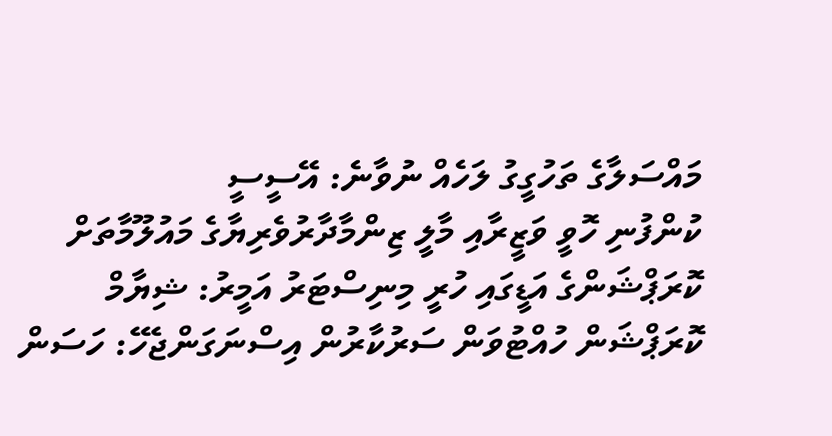މައްސަލާގެ ތަހުގީގު ލަހެއް ނުވާނެ: އޭސީސީ
ކުންފުނި ހޮވީ ވަޒީރާއި މާލީ ޒިންމާދާރުވެރިޔާގެ މައުލޫމާތަށް
ކޮރަޕްޝަންގެ އަޑީގައި ހުރީ މިނިސްޓަރު އަމީރު: ޝިޔާމް
ކޮރަޕްޝަން ހުއްޓުވަން ސަރުކާރުން އިސްނަގަންޖެހޭ: ހަސަން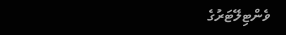ވެންޓިލޭޓަރުގެ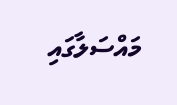މައްސަލާގައި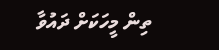ތިން މީހަކަށް ދައުވާ